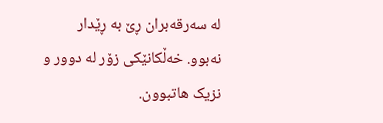لە سەرقەبران ڕێ بە ڕێدار نەبوو. خەڵکانێکی زۆر لە دوور و نزیک هاتبوون.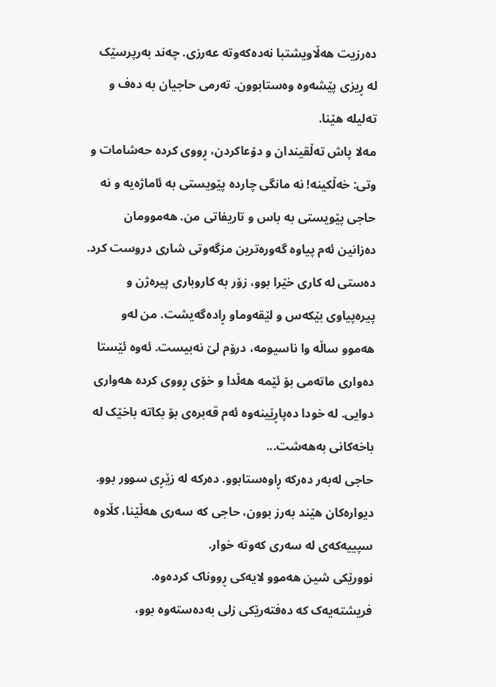دەرزیت هەڵاویشتبا نەدەکەوتە عەرزی. چەند بەرپرسێک لە ڕیزی پێشەوە وەستابوون. تەرمی حاجیان بە دەف و تەلیلە هێنا.
مەلا پاش تەڵقیندان و دۆعاکردن، ڕووی کردە حەشامات و وتی: خەڵکینە! نە مانگی چاردە پێویستی بە ئاماژەیە و نە حاجی پێویستی بە باس و تاریفاتی من. هەموومان دەزانین ئەم پیاوە گەورەترین مزگەوتی شاری دروست کرد. دەستی لە کاری خێرا بوو، زۆر بە کاروباری پیرەژن و پیرەپیاوی بێکەس و لێقەوماو ڕادەگەیشت. من لەو هەموو ساڵە وا ناسیومە، درۆم لێ نەبیست. ئەوە ئێستا دەواری ماتەمی بۆ ئێمە هەڵدا و خۆی ڕووی کردە هەواری دوایی. لە خودا دەپاڕێینەوە ئەم قەبرەی بۆ بکاتە باخێک لە باخەکانی بەهەشت...
حاجی لەبەر دەرکە ڕاوەستابوو. دەرکە لە زێڕی سوور بوو. دیوارەکان هێند بەرز بوون، حاجی کە سەری هەڵێنا، کڵاوە سپییەکەی لە سەری کەوتە خوار.
نوورێکی شین هەموو لایەکی ڕووناک کردەوە.
فریشتەیەک کە دەفتەرێکی زلی بەدەستەوە بوو،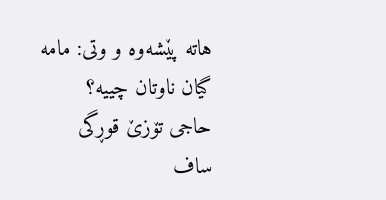هاتە پێشەوە و وتی: مامە گیان ناوتان چییە؟ حاجی تۆزێ قوڕگی ساف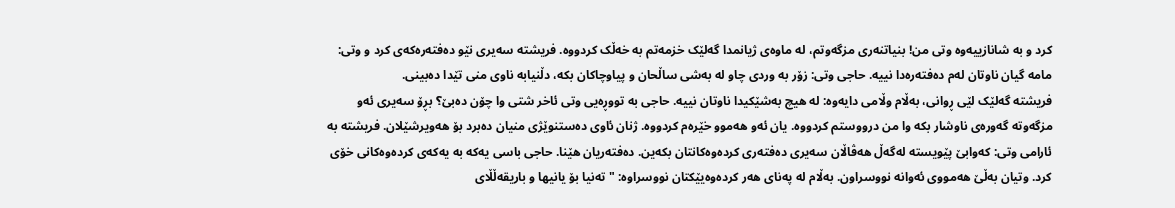کرد و بە شانازییەوە وتی من! بنیاتنەری مزگەوتم، لە ماوەی ژیانمدا گەلێک خزمەتم بە خەڵک کردووە. فریشتە سەیری نێو دەفتەرەکەی کرد و وتی: مامە گیان ناوتان لەم دەفتەرەدا نییە. حاجی وتی: زۆر بە وردی چاو لە بەشی ساڵحان و پیاوچاکان بکە، دڵنیابە ناوی منی تێدا دەبینی.
فریشتە گەلێک لێی ڕوانی، بەڵام وڵامی دایەوە: لە هیچ بەشێکیدا ناوتان نییە. حاجی بە تووڕەیی وتی ئاخر شتی وا چۆن دەبێ؟ بڕۆ سەیری ئەو مزگەوتە گەورەی ناوشار بکە وا من درووستم کردووە. یان ئەو هەموو خێرەم کردووە. ژنان ئاوی دەستنوێژی منیان دەبرد بۆ هەویرشێلان. فریشتە به ئارامی وتی: کەوابێ پێویستە لەگەڵ هەڤاڵان سەیری دەفتەری کردەوەکانتان بکەین. دەفتەریان هێنا. حاجی باسی یەکە بە یەکەی کردەوەکانی خۆی کرد. وتیان بەڵێ هەمووی ئەوانە نووسراون. بەڵام لە پەنای هەر کردەوەیێکتان نووسراوە: "تەنیا بۆ یانیها و باریقەڵڵای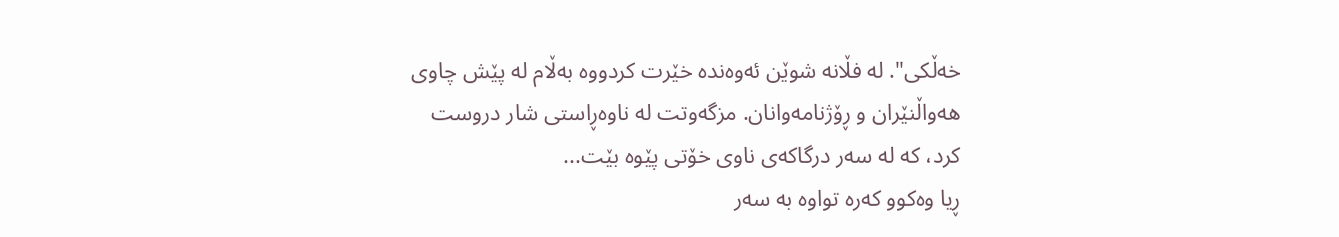خەڵکی". لە فڵانە شوێن ئەوەندە خێرت کردووە بەڵام لە پێش چاوی هەواڵنێران و ڕۆژنامەوانان. مزگەوتت لە ناوەڕاستی شار دروست کرد، کە لە سەر درگاکەی ناوی خۆتی پێوە بێت...
ڕیا وەکوو کەرە تواوە بە سەر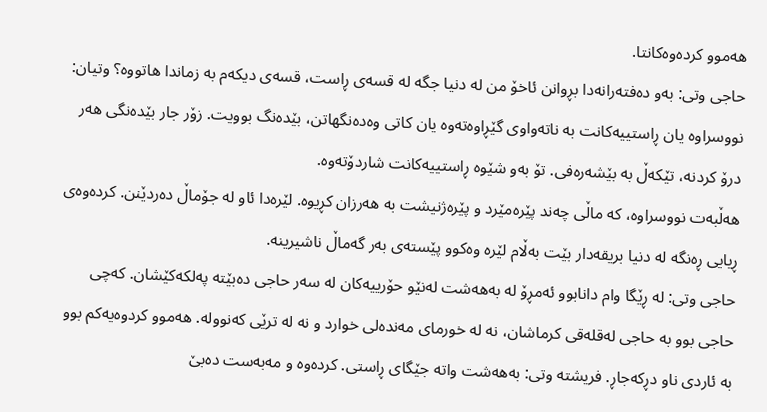هەموو کردەوەکانتا.
حاجی وتی: بەو دەفتەرانەدا بڕوانن ئاخۆ من لە دنیا جگە لە قسەی ڕاست، قسەی دیکەم بە زماندا هاتووە؟ وتیان: نووسراوە یان ڕاستییەکانت بە ناتەواوی گێڕاوەتەوە یان کاتی وەدەنگهاتن، بێدەنگ بوویت. زۆر جار بێدەنگی هەر درۆ کردنە، تێکەڵ بە بێشەرەفی. تۆ بەو شێوە ڕاستییەکانت شاردۆتەوە.
هەڵبەت نووسراوە، کە ماڵی چەند پێرەمێرد و پێرەژنیشت بە هەرزان کڕیوە. لێرەدا ئاو لە جۆماڵ دەردێنن. کردەوەی ڕیایی ڕەنگە لە دنیا بریقەدار بێت بەڵام لێرە وەکوو پێستەی بەر گەماڵ ناشیرینە.
حاجی وتی: لە ڕێگا وام دانابوو ئەمڕۆ لە بەهەشت لەنێو حۆرییەکان لە سەر حاجی دەبێتە پەلکەکێشان. کەچی حاجی بوو بە حاجی لەقلەقی کرماشان، نە لە خورمای مەندەلی خوارد و نە لە ترێی کەنوولە. هەموو کردوەیەکم بوو بە ئاردی ناو دڕکەجاڕ. فریشتە وتی: بەهەشت واتە جێگای ڕاستی. کردەوە و مەبەست دەبێ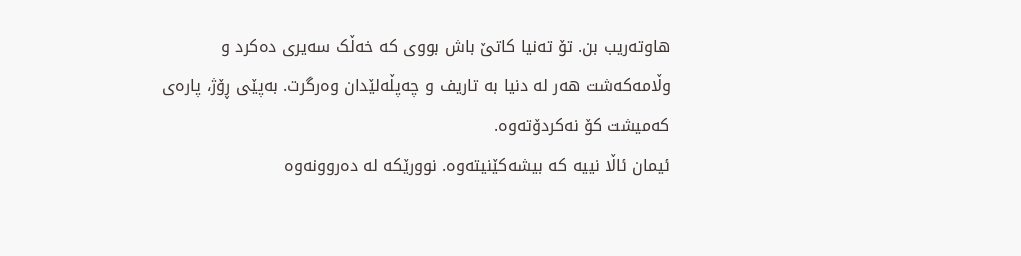هاوتەریب بن. تۆ تەنیا کاتێ باش بووی کە خەڵک سەیری دەکرد و وڵامەکەشت هەر لە دنیا بە تاریف و چەپڵەلێدان وەرگرت. بەپێی ڕۆژ، پارەی کەمیشت کۆ نەکردۆتەوە.
ئیمان ئاڵا نییە کە بیشەکێنیتەوە. نوورێکە لە دەروونەوە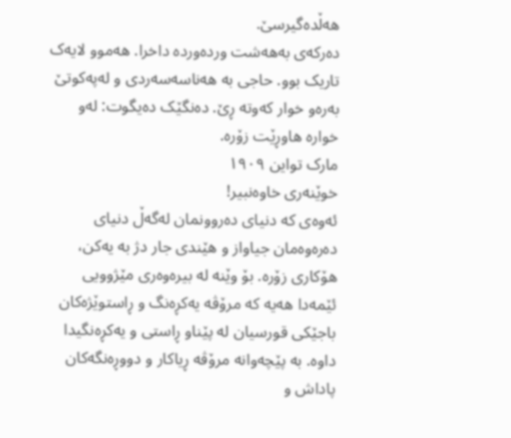هەڵدەگیرسێ.
دەرکەی بەهەشت وردەوردە داخرا. هەموو لایەک تاریک بوو. حاجی بە هەناسەسەردی و لەپەکوتێ بەرەو خوار کەوتە ڕێ. دەنگێک دەیگوت: لەو خوارە هاوڕێت زۆرە.
مارک تواین ١٩٠٩
خوێنەری خاوەنبیر!
ئەوەی کە دنیای دەروونمان لەگەڵ دنیای دەرەوەمان جیاواز و هێندی جار دژ بە یەکن، هۆکاری زۆرە. بۆ وێنە لە بیرەوەری مێژوویی ئێمەدا هەیە کە مرۆڤە یەکڕەنگ و ڕاستوێژەکان باجێکی قورسیان لە پێناو ڕاستی و یەکڕەنگیدا داوە. بە پێچەوانە مرۆڤە ڕیاکار و دووڕەنگەکان پاداش و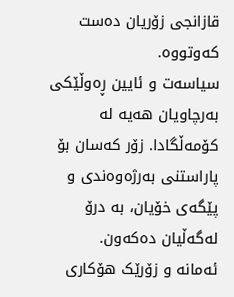قازانجی زۆریان دەست کەوتووە.
سیاسەت و ئایین ڕەوڵێکی بەرچاویان هەیە لە کۆمەڵگادا. زۆر کەسان بۆ پاراستنی بەرژەوەندی و پێگەی خۆیان، بە درۆ لەگەڵیان دەکەون.
ئەمانە و زۆرێک هۆکاری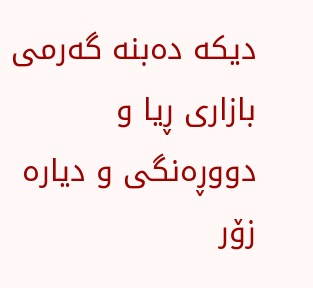دیکە دەبنە گەرمی بازاری ڕیا و دووڕەنگی و دیارە زۆر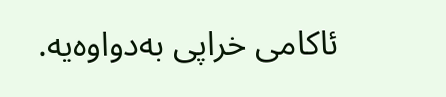ئاکامی خراپی بەدواوەیە.